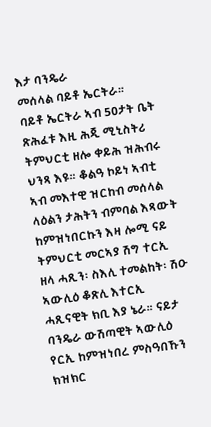እታ ባንዴራ
መሰላል ባይቶ ኤርትራ።
ባይቶ ኤርትራ ኣብ 50ታት ቤት ጽሕፈቱ እዚ ሕጂ ሚኒስትሪ ትምህርቲ ዘሎ ቀይሕ ዝሕብሩ ህንጻ እዩ። ቆልዓ ኮይነ ኣብቲ ኣብ መእተዊ ዝርከብ መሰላል ላዕልን ታሕትን ብምባል እጻውት ከምዝነበርኩን እዛ ሎሚ ናይ ትምህርቲ መርኣያ ሽግ ተርኢ ዘላ ሓጺን፡ ስእሊ ተመልከት፡ ሽዑ ኣውሊዕ ቆጽሊ እተርኢ ሓጺናዊት ክቢ እያ ኔራ። ናይታ ባንዴራ ውሽጣዊት ኣውሊዕ የርኢ ከምዝነበረ ምስዓበኹን ክዝክር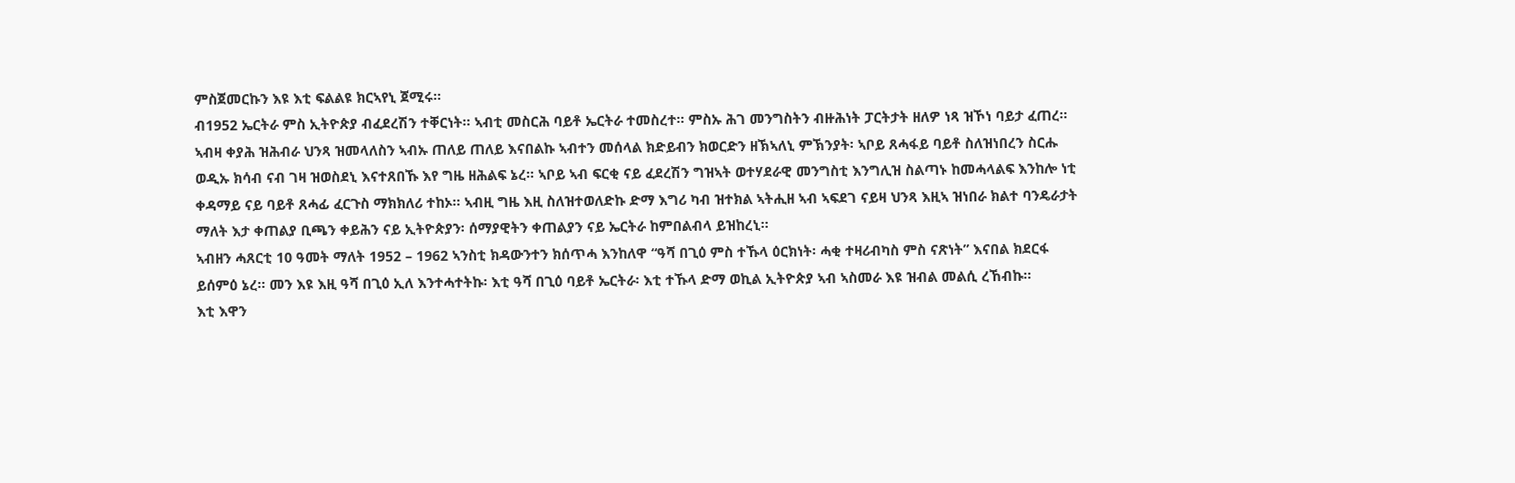ምስጀመርኩን እዩ እቲ ፍልልዩ ክርኣየኒ ጀሚሩ።
ብ1952 ኤርትራ ምስ ኢትዮጵያ ብፈደረሽን ተቐርነት። ኣብቲ መስርሕ ባይቶ ኤርትራ ተመስረተ። ምስኡ ሕገ መንግስትን ብዙሕነት ፓርትታት ዘለዎ ነጻ ዝኾነ ባይታ ፈጠረ። ኣብዛ ቀያሕ ዝሕብራ ህንጻ ዝመላለስን ኣብኡ ጠለይ ጠለይ እናበልኩ ኣብተን መሰላል ክድይብን ክወርድን ዘኽኣለኒ ምኽንያት፡ ኣቦይ ጸሓፋይ ባይቶ ስለዝነበረን ስርሑ ወዲኡ ክሳብ ናብ ገዛ ዝወስደኒ እናተጸበኹ እየ ግዜ ዘሕልፍ ኔረ። ኣቦይ ኣብ ፍርቂ ናይ ፈደረሽን ግዝኣት ወተሃደራዊ መንግስቲ እንግሊዝ ስልጣኑ ከመሓላልፍ እንከሎ ነቲ ቀዳማይ ናይ ባይቶ ጸሓፊ ፈርጉስ ማክክለሪ ተከኦ። ኣብዚ ግዜ እዚ ስለዝተወለድኩ ድማ እግሪ ካብ ዝተክል ኣትሒዘ ኣብ ኣፍደገ ናይዛ ህንጻ እዚኣ ዝነበራ ክልተ ባንዴራታት ማለት እታ ቀጠልያ ቢጫን ቀይሕን ናይ ኢትዮጵያን፡ ሰማያዊትን ቀጠልያን ናይ ኤርትራ ከምበልብላ ይዝከረኒ።
ኣብዘን ሓጸርቲ 10 ዓመት ማለት 1952 – 1962 ኣንስቲ ክዳውንተን ክሰጥሓ እንከለዋ “ዓሻ በጊዕ ምስ ተኹላ ዕርክነት፡ ሓቂ ተዛሪብካስ ምስ ናጽነት” እናበል ክደርፋ ይሰምዕ ኔረ። መን እዩ እዚ ዓሻ በጊዕ ኢለ እንተሓተትኩ፡ እቲ ዓሻ በጊዕ ባይቶ ኤርትራ፡ እቲ ተኹላ ድማ ወኪል ኢትዮጵያ ኣብ ኣስመራ እዩ ዝብል መልሲ ረኸብኩ።
እቲ እዋን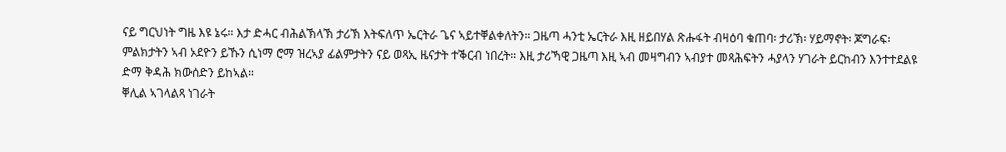ናይ ግርህነት ግዜ እዩ ኔሩ። እታ ድሓር ብሕልኽላኽ ታሪኽ እትፍለጥ ኤርትራ ጌና ኣይተቐልቀለትን። ጋዜጣ ሓንቲ ኤርትራ እዚ ዘይበሃል ጽሑፋት ብዛዕባ ቁጠባ፡ ታሪኽ፡ ሃይማኖት፡ ጆግራፍ፡ ምልክታትን ኣብ ኦደዮን ይኹን ሲነማ ሮማ ዝረኣያ ፊልምታትን ናይ ወጻኢ ዜናታት ተቕርብ ነበረት። እዚ ታሪኻዊ ጋዜጣ እዚ ኣብ መዛግብን ኣብያተ መጻሕፍትን ሓያላን ሃገራት ይርከብን እንተተደልዩ ድማ ቅዳሕ ክውሰድን ይከኣል።
ቐሊል ኣገላልጻ ነገራት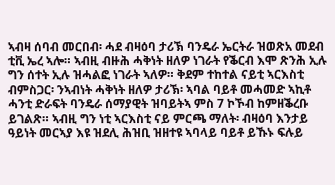ኣብዛ ሰባብ መርበብ፡ ሓደ ብዛዕባ ታሪኽ ባንዴራ ኤርትራ ዝወጽአ መደብ ቲቪ ኤረ ኣሎ። ኣብዚ ብዙሕ ሓቅነት ዘለዎ ነገራት የቕርብ እሞ ጽንሕ ኢሉ ግን ሰተት ኢሉ ዝሓልፎ ነገራት ኣለዎ። ቅደም ተከተል ናይቲ ኣርእስቲ ብምስጋር፡ ንኣብነት ሓቅነት ዘለዎ ታሪኽ፡ ኣባል ባይቶ መሓመድ ኣኪቶ ሓንቲ ድራፍት ባንዴራ ሰማያዊት ዝባይትኣ ምስ 7 ኮኾብ ከምዘቕረቡ ይገልጽ። ኣብዚ ግን ነቲ ኣርእስቲ ናይ ምርጫ ማለት፡ ብዛዕባ እንታይ ዓይነት መርኣያ እዩ ዝደሊ ሕዝቢ ዝዘተዩ ኣባላይ ባይቶ ይኹኑ ፍሉይ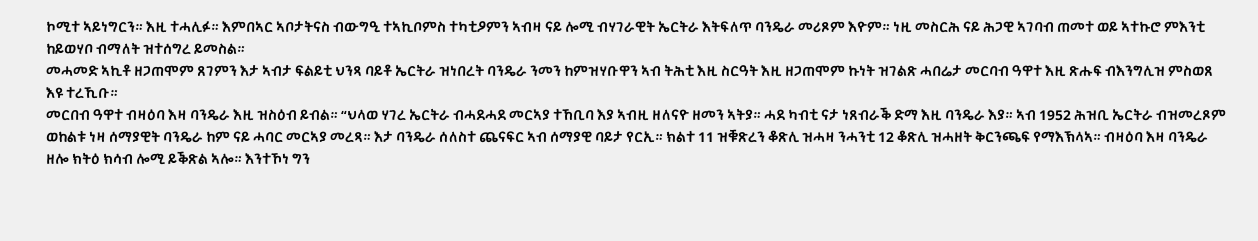ኮሚተ ኣይነግርን። እዚ ተሓሊፉ። እምበኣር ኣቦታትናስ ብውግዒ ተኣኪቦምስ ተካቲዖምን ኣብዛ ናይ ሎሚ ብሃገራዊት ኤርትራ እትፍለጥ ባንዴራ መሪጾም እዮም። ነዚ መስርሕ ናይ ሕጋዊ ኣገባብ ጠመተ ወይ ኣተኩሮ ምእንቲ ከይወሃቦ ብማለት ዝተሰግረ ይመስል።
መሓመድ ኣኪቶ ዘጋጠሞም ጸገምን እታ ኣብታ ፍልይቲ ህንጻ ባይቶ ኤርትራ ዝነበረት ባንዴራ ንመን ከምዝሃቡዋን ኣብ ትሕቲ እዚ ስርዓት እዚ ዘጋጠሞም ኩነት ዝገልጽ ሓበሬታ መርባብ ዓዋተ እዚ ጽሑፍ ብእንግሊዝ ምስወጸ እዩ ተረኺቡ።
መርበብ ዓዋተ ብዛዕባ እዛ ባንዴራ እዚ ዝስዕብ ይብል። “ህላወ ሃገረ ኤርትራ ብሓደሓደ መርኣያ ተኸቢባ እያ ኣብዚ ዘለናዮ ዘመን ኣትያ። ሓደ ካብቲ ናታ ነጸብራቕ ድማ እዚ ባንዴራ እያ። ኣብ 1952 ሕዝቢ ኤርትራ ብዝመረጾም ወከልቱ ነዛ ሰማያዊት ባንዴራ ከም ናይ ሓባር መርኣያ መረጻ። እታ ባንዴራ ሰለስተ ጨናፍር ኣብ ሰማያዊ ባይታ የርኢ። ክልተ 11 ዝቑጽረን ቆጽሊ ዝሓዛ ንሓንቲ 12 ቆጽሊ ዝሓዘት ቅርንጫፍ የማእኽላኣ። ብዛዕባ እዛ ባንዴራ ዘሎ ክትዕ ክሳብ ሎሚ ይቕጽል ኣሎ። እንተኾነ ግን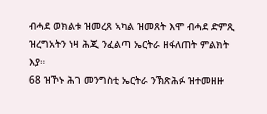ብሓደ ወክልቱ ዝመረጸ ኣካል ዝመጸት እሞ ብሓደ ድምጺ ዝረግአትን ነዛ ሕጂ ንፈልጣ ኤርትራ ዘፋለጠት ምልክት እያ።
68 ዝኾኑ ሕገ መንግስቲ ኤርትራ ንኽጽሕፉ ዝተመዘዙ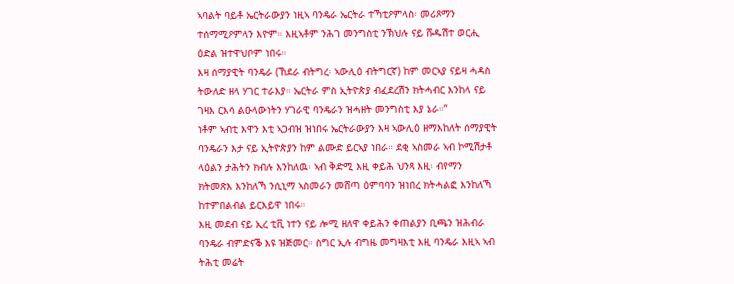ኣባልት ባይቶ ኤርትራውያን ነዚኣ ባንዴራ ኤርትራ ተኻቲዖምላስ፡ መሪጾማን ተሰማሚዖምላን እዮም። እዚኣቶም ንሕገ መንግስቲ ንኽህሉ ናይ ሹዱሽተ ወርሒ ዕድል ዝተዋህቦም ነበሩ።
እዛ ሰማያዊት ባንዴራ (ኸደራ ብትግረ፡ ኣውሊዕ ብትግርኛ) ከም መርኣያ ናይዛ ሓዳስ ትውለድ ዘላ ሃገር ተራእያ። ኤርትራ ምስ ኢትዮጵያ ብፈደረሽን ክትሓብር እንከላ ናይ ገዛእ ርእሳ ልዑላውነትን ሃገራዊ ባንዴራን ዝሓዘት መንግስቲ እያ ኔራ።”
ነቶም ኣብቲ እዋን እቲ ኣጋብዝ ዝነበሩ ኤርትራውያን እዛ ኣውሊዕ ዘማእከለት ሰማያዊት ባንዴራን እታ ናይ ኢትዮጵያን ከም ልሙድ ይርኣያ ነበራ። ደቂ ኣስመራ ኣብ ኮሚሽታቶ ላዕልን ታሕትን ክብሉ እንከለዉ፡ ኣብ ቅድሚ እዚ ቀይሕ ህንጻ እዚ፡ ብየማን ክትመጽእ እንከለኻ ንሲኒማ ኣስመራን መሸጣ ዕምባባን ዝነበረ ክትሓልፎ እንከለኻ ከተምበልብል ይርእይዋ ነበሩ።
እዚ መደብ ናይ ኢረ ቲቪ ነተን ናይ ሎሚ ዘለዋ ቀይሕን ቀጠልያን ቢጫን ዝሕብራ ባንዴራ ብምድናቕ እዩ ዝጅመር። ስግር ኢሉ ብግዜ መግዛእቲ እዚ ባንዴራ እዚኣ ኣብ ትሕቲ መሬት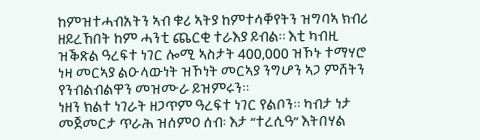ከምዝተሓብአትን ኣብ ቁሪ ኣትያ ከምተሳቐየትን ዝግባኣ ክብሪ ዘይረኸበት ከም ሓንቲ ጨርቂ ተራእያ ይብል። እቲ ካብዚ ዝቕጽል ዓረፍተ ነገር ሎሚ ኣስታት 400,000 ዝኾኑ ተማሃሮ ነዛ መርኣያ ልዑላውነት ዝኾነት መርኣያ ንግሆን ኣጋ ምሸትን የንብልብልዋን መዝሙራ ይዝምሩን።
ነዘን ክልተ ነገራት ዘጋጥም ዓረፍተ ነገር የልቦን። ካብታ ነታ መጀመርታ ጥራሕ ዝሰምዐ ሰብ፡ እታ “ተረሲዓ” እትበሃል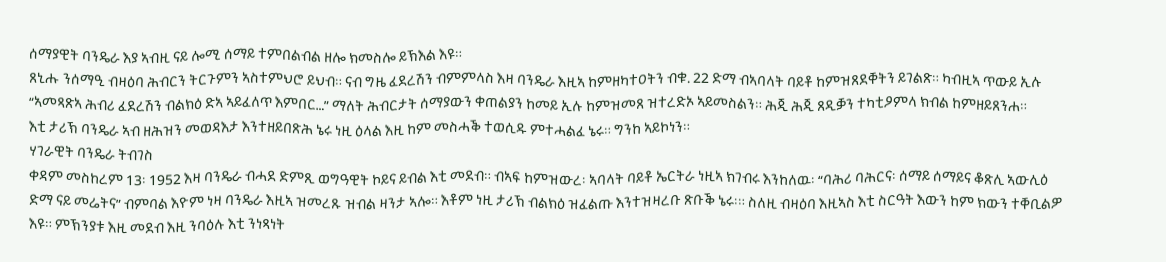ሰማያዊት ባንዴራ እያ ኣብዚ ናይ ሎሚ ሰማይ ተምበልብል ዘሎ ክመስሎ ይኽእል እዩ።
ጸኒሑ ንሰማዒ ብዛዕባ ሕብርን ትርጉምን ኣስተምህሮ ይህብ። ናብ ግዜ ፈደረሽን ብምምላስ እዛ ባንዴራ እዚኣ ከምዘካተዐትን ብቁ. 22 ድማ ብኣባላት ባይቶ ከምዝጸደቐትን ይገልጽ። ካብዚኣ ጥውይ ኢሉ “ኣመጻጽኣ ሕብሪ ፈደረሽን ብልክዕ ድኣ ኣይፈለጥ እምበር…” ማለት ሕብርታት ሰማያውን ቀጠልያን ከመይ ኢሉ ከምዝመጸ ዝተረድኦ ኣይመስልን። ሕጂ ሕጂ ጸዲቓን ተካቲዖምላ ክብል ከምዘይጸንሐ።
እቲ ታሪኽ ባንዴራ ኣብ ዘሕዝን መወዳእታ እንተዘይበጽሕ ኔሩ ነዚ ዕላል እዚ ከም መስሓቕ ተወሲዱ ምተሓልፈ ኔሩ። ግንከ ኣይኮነን።
ሃገራዊት ባንዴራ ትብገስ
ቀዳም መስከረም 13፡ 1952 እዛ ባንዴራ ብሓደ ድምጺ ወግዓዊት ኮይና ይብል እቲ መደብ። ብኣፍ ከምዝውረ፡ ኣባላት ባይቶ ኤርትራ ነዚኣ ክገብሩ እንከለዉ፡ “ባሕሪ ባሕርና፡ ሰማይ ሰማይና ቆጽሊ ኣውሊዕ ድማ ናይ መሬትና” ብምባል እዮም ነዛ ባንዴራ እዚኣ ዝመረጹ ዝብል ዛንታ ኣሎ። እቶም ነዚ ታሪኽ ብልክዕ ዝፈልጡ እንተዝዛረቡ ጽቡቕ ኔሩ፡። ስለዚ ብዛዕባ እዚኣስ እቲ ስርዓት እውን ከም ክውን ተቐቢልዎ እዩ። ምኽንያቱ እዚ መደብ እዚ ንባዕሉ እቲ ንነጻነት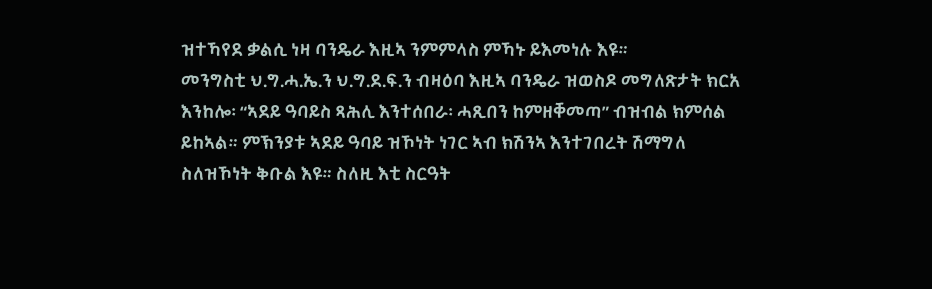ዝተኻየደ ቃልሲ ነዛ ባንዴራ እዚኣ ንምምላስ ምኻኑ ይእመነሉ እዩ።
መንግስቲ ህ.ግ.ሓ.ኤ.ን ህ.ግ.ደ.ፍ.ን ብዛዕባ እዚኣ ባንዴራ ዝወስዶ መግለጽታት ክርአ እንከሎ፡ “ኣደይ ዓባይስ ጻሕሊ እንተሰበራ፡ ሓጺበን ከምዘቐመጣ” ብዝብል ክምሰል ይከኣል። ምኽንያቱ ኣደይ ዓባይ ዝኾነት ነገር ኣብ ክሽንኣ እንተገበረት ሽማግለ ስለዝኾነት ቅቡል እዩ። ስለዚ እቲ ስርዓት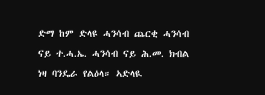ድማ ከም ድላዩ ሓንሳብ ጨርቂ ሓንሳብ ናይ ተ.ሓ.ኤ. ሓንሳብ ናይ ሕ.መ. ክብል ነዛ ባንዴራ የልዕላ። ኣድላዪ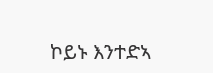ኮይኑ እንተድኣ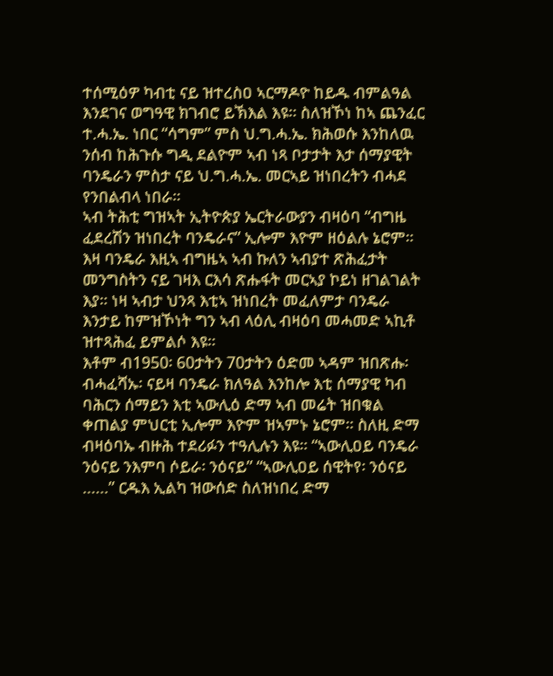ተሰሚዕዎ ካብቲ ናይ ዝተረስዐ ኣርማዶዮ ከይዱ ብምልዓል እንደገና ወግዓዊ ክገብሮ ይኽእል እዩ። ስለዝኾነ ከኣ ጨንፈር ተ.ሓ.ኤ. ነበር “ሳግም” ምስ ህ.ግ.ሓ.ኤ. ክሕወሱ እንከለዉ ንሰብ ከሕጉሱ ግዲ ደልዮም ኣብ ነጻ ቦታታት እታ ሰማያዊት ባንዴራን ምስታ ናይ ህ.ግ.ሓ.ኤ. መርኣይ ዝነበረትን ብሓደ የንበልብላ ነበራ።
ኣብ ትሕቲ ግዝኣት ኢትዮጵያ ኤርትራውያን ብዛዕባ “ብግዜ ፈደረሽን ዝነበረት ባንዴራና” ኢሎም እዮም ዘዕልሉ ኔሮም። እዛ ባንዴራ እዚኣ ብግዜኣ ኣብ ኩለን ኣብያተ ጽሕፈታት መንግስትን ናይ ገዛእ ርእሳ ጽሑፋት መርኣያ ኮይነ ዘገልገልት እያ። ነዛ ኣብታ ህንጻ እቲኣ ዝነበረት መፈለምታ ባንዴራ እንታይ ከምዝኾነት ግን ኣብ ላዕሊ ብዛዕባ መሓመድ ኣኪቶ ዝተጻሕፈ ይምልሶ እዩ።
እቶም ብ1950፡ 60ታትን 70ታትን ዕድመ ኣዳም ዝበጽሑ፡ ብሓፈሻኡ፡ ናይዛ ባንዴራ ክለዓል እንከሎ እቲ ሰማያዊ ካብ ባሕርን ሰማይን እቲ ኣውሊዕ ድማ ኣብ መሬት ዝበቁል ቀጠልያ ምህርቲ ኢሎም እዮም ዝኣምኑ ኔሮም። ስለዚ ድማ ብዛዕባኡ ብዙሕ ተደሪፉን ተዓሊሉን እዩ። “ኣውሊዐይ ባንዴራ ንዕናይ ንእምባ ሶይራ፡ ንዕናይ” “ኣውሊዐይ ሰዊትየ፡ ንዕናይ ……” ርዱእ ኢልካ ዝውሰድ ስለዝነበረ ድማ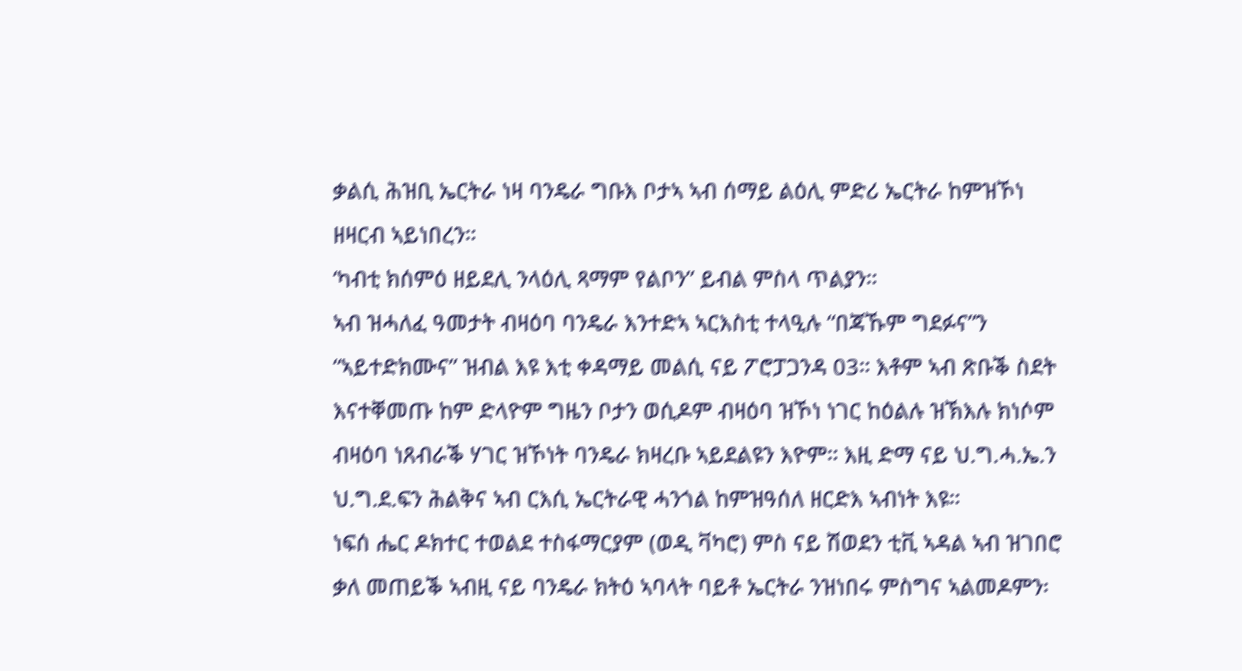ቃልሲ ሕዝቢ ኤርትራ ነዛ ባንዴራ ግቡእ ቦታኣ ኣብ ሰማይ ልዕሊ ምድሪ ኤርትራ ከምዝኾነ ዘዛርብ ኣይነበረን።
‘ካብቲ ክሰምዕ ዘይደሊ ንላዕሊ ጻማም የልቦን” ይብል ምስላ ጥልያን።
ኣብ ዝሓለፈ ዓመታት ብዛዕባ ባንዴራ እንተድኣ ኣርእስቲ ተላዒሉ “በጃኹም ግደፉና”ን “ኣይተድክሙና” ዝብል እዩ እቲ ቀዳማይ መልሲ ናይ ፖሮፓጋንዳ 03። እቶም ኣብ ጽቡቕ ስደት እናተቐመጡ ከም ድላዮም ግዜን ቦታን ወሲዶም ብዛዕባ ዝኾነ ነገር ከዕልሉ ዝኽእሉ ክነሶም ብዛዕባ ነጸብራቕ ሃገር ዝኾነት ባንዴራ ክዛረቡ ኣይደልዩን እዮም። እዚ ድማ ናይ ህ.ግ.ሓ.ኤ.ን ህ.ግ.ደ.ፍን ሕልቅና ኣብ ርእሲ ኤርትራዊ ሓንጎል ከምዝዓሰለ ዘርድእ ኣብነት እዩ።
ነፍሰ ሔር ዶክተር ተወልደ ተስፋማርያም (ወዲ ቫካሮ) ምስ ናይ ሽወደን ቲቪ ኣዳል ኣብ ዝገበሮ ቃለ መጠይቕ ኣብዚ ናይ ባንዴራ ክትዕ ኣባላት ባይቶ ኤርትራ ንዝነበሩ ምስግና ኣልመዶምን፡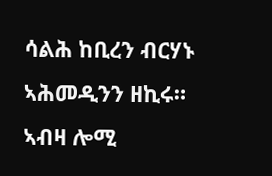ሳልሕ ከቢረን ብርሃኑ ኣሕመዲንን ዘኪሩ። ኣብዛ ሎሚ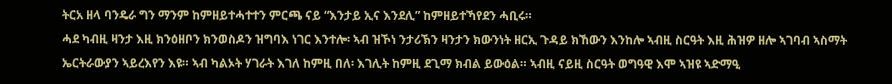ትርአ ዘላ ባንዴራ ግን ማንም ከምዘይተሓተተን ምርጫ ናይ “እንታይ ኢና እንደሊ” ከምዘይተኻየደን ሓቢሩ።
ሓደ ካብዚ ዛንታ እዚ ክንዕዘቦን ክንወስዶን ዝግባእ ነገር እንተሎ፡ ኣብ ዝኾነ ንታሪኽን ዛንታን ክውንነት ዘርኢ ጉዳይ ክኸውን እንከሎ ኣብዚ ስርዓት እዚ ሕዝዎ ዘሎ ኣገባብ ኣስማት ኤርትራውያን ኣይረእየን እዩ። ኣብ ካልኦት ሃገራት እገለ ከምዚ በለ፡ እገሊት ከምዚ ደጊማ ክብል ይውዕል። ኣብዚ ናይዚ ስርዓት ወግዓዊ እሞ ኣዝዩ ኣድማዒ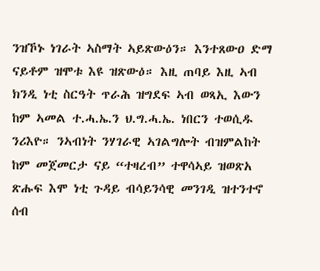ንዝኾኑ ነገራት ኣስማት ኣይጽውዕን። እንተጸውዐ ድማ ናይቶም ዝሞቱ እዩ ዝጽውዕ። እዚ ጠባይ እዚ ኣብ ክንዲ ነቲ ስርዓት ጥራሕ ዝግደፍ ኣብ ወጻኢ እውን ከም ኣመል ተ.ሓ.ኤ.ን ህ.ግ.ሓ.ኤ. ነበርን ተወሲዱ ንሪእዮ። ንኣብነት ንሃገራዊ ኣገልግሎት ብዝምልከት ከም መጀመርታ ናይ “ተዛረብ” ተዋሳኣይ ዝወጽአ ጽሑፍ እሞ ነቲ ጉዳይ ብሳይንሳዊ መንገዲ ዝተንተኖ ሰብ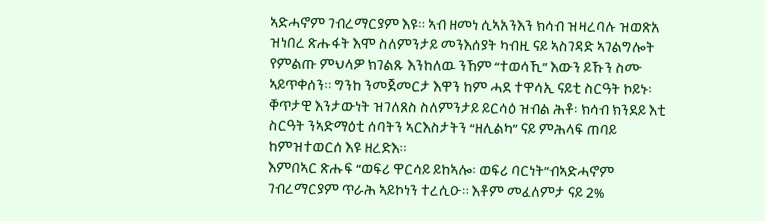ኣድሓኖም ገብረማርያም እዩ። ኣብ ዘመነ ሲኣአንእን ክሳብ ዝዛረባሉ ዝወጽአ ዝነበረ ጽሑፋት እሞ ስለምንታይ መንእሰያት ካብዚ ናይ ኣስገዳድ ኣገልግሎት የምልጡ ምህላዎ ክገልጹ እንከለዉ ንኸም “ተወሳኺ” እውን ይኹን ስሙ ኣይጥቀሰን። ግንከ ንመጀመርታ እዋን ከም ሓደ ተዋሳኢ ናይቲ ስርዓት ኮይኑ፡ ቐጥታዊ እንታውነት ዝገለጸስ ስለምንታይ ይርሳዕ ዝብል ሕቶ፡ ክሳብ ክንደይ እቲ ስርዓት ንኣድማዕቲ ሰባትን ኣርእስታትን “ዘሊልካ” ናይ ምሕላፍ ጠባይ ከምዝተወርሰ እዩ ዘረድእ።
እምበኣር ጽሑፍ “ወፍሪ ዋርሳይ ይከኣሎ፡ ወፍሪ ባርነት”ብኣድሓኖም ገብረማርያም ጥራሕ ኣይኮነን ተረሲዑ። እቶም መፈለምታ ናይ 2%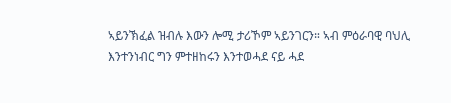ኣይንኽፈል ዝብሉ እውን ሎሚ ታሪኾም ኣይንገርን። ኣብ ምዕራባዊ ባህሊ እንተንነብር ግን ምተዘከሩን እንተወሓደ ናይ ሓደ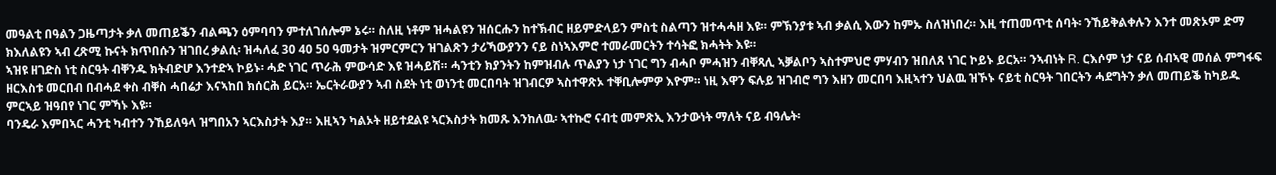መዓልቲ በዓልን ጋዜጣታት ቃለ መጠይቕን ብልጫን ዕምባባን ምተለገሰሎም ኔሩ። ስለዚ ነቶም ዝሓልዩን ዝሰርሑን ከተኽብር ዘይምድላይን ምስቲ ስልጣን ዝተሓሓዘ እዩ። ምኽንያቱ ኣብ ቃልሲ እውን ከምኡ ስለዝነበረ። እዚ ተጠመጥቲ ሰባት፡ ንኸይቅልቀሉን እንተ መጽኦም ድማ ክእለልዩን ኣብ ረጽሚ ኩናት ክጥበሱን ዝገበረ ቃልሲ፡ ዝሓለፈ 30 40 50 ዓመታት ዝምርምርን ዝገልጽን ታሪኻውያንን ናይ ስነኣእምሮ ተመራመርትን ተሳትፎ ክሓትት እዩ።
ኣዝዩ ዘገድስ ነቲ ስርዓት ብቐንዱ ክትብድሆ እንተድኣ ኮይኑ፡ ሓድ ነገር ጥራሕ ምውሳድ እዩ ዝሓይሽ። ሓንቲን ክያንትን ከምዝብሉ ጥልያን ነታ ነገር ግን ብሓቦ ምሓዝን ብቐጻሊ ኣቓልቦን ኣስተምህሮ ምሃብን ዝበለጸ ነገር ኮይኑ ይርአ። ንኣብነት R. ርእሶም ነታ ናይ ሰብኣዊ መሰል ምግፋፍ ዘርእስቱ መርበብ በብሓደ ቀስ ብቐስ ሓበሬታ እናኣከበ ክሰርሕ ይርአ። ኤርትራውያን ኣብ ስደት ነቲ ወነንቲ መርበባት ዝገብርዎ ኣስተዋጽኦ ተቐቢሎምዎ እዮም። ነዚ እዋን ፍሉይ ዝገብሮ ግን እዘን መርበባ እዚኣተን ህልዉ ዝኾኑ ናይቲ ስርዓት ገበርትን ሓደግትን ቃለ መጠይቕ ከካይዱ ምርኣይ ዝዓበየ ነገር ምኻኑ እዩ።
ባንዴራ እምበኣር ሓንቲ ካብተን ንኸይለዓላ ዝግበአን ኣርእስታት እያ። እዚኣን ካልኦት ዘይተደልዩ ኣርእስታት ክመጹ እንከለዉ፡ ኣተኩሮ ናብቲ መምጽኢ እንታውነት ማለት ናይ ብዓሌት፡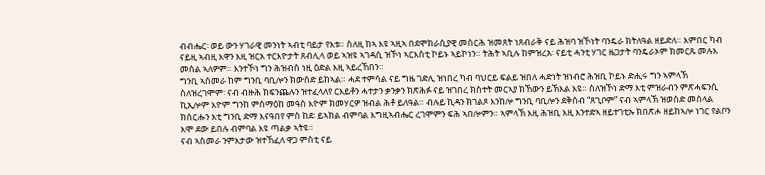ብብሔር፡ ወይ ውን ሃገራዊ መንነት ኣብቲ ባይታ የእቱ። ስለዚ ከኣ እዩ ኣዚኣ በደሞክራሲያዊ መስርሕ ዝመጸት ነጸብራቅ ናይ ሕዝባ ዝኾነት ባንዴራ ክትለዓል ዘይድለ። እምበር ካብ ናይዚ ኣብዚ እዋን እዚ ዝርአ ተርእዮታት ጸብሊላ ወይ ኣዝዩ ኣገዳሲ ዝኾነ ኣርእስቲ ኮይኑ ኣይኮነን። ትሕት ኣቢሉ ከምዝረአ፡ ናይቲ ሓንቲ ሃገር ዜጋታት ባንዴራኦም ክመርጹ መሉእ መሰል ኣለዎም። እንተኾነ ግን ሕዝብስ ነዚ ዕድል እዚ ኣይረኸበን።
ግንቢ ኣሰመራ ከም ግንቢ ባቢሎን ክውሰድ ይከኣል። ሓደ ተምሳል ናይ ግዜ ገድሊ ዝነበረ ካብ ባህርይ ፍልይ ዝበለ ሓድነት ዝነብሮ ሕዝቢ ኮይኑ ድሒሩ ግን ኣምላኽ ሰለዝረገሞም፡ ናብ ብዙሕ ክፍንጨሉን ዝተፈላለየ ርእይቶን ሓተታን ቃንቃን ክጽሕፉ ናይ ዝገበረ ክስተት መርኣያ ክኸውን ይኽእል እዩ። ስለዝኾነ ድማ እቲ ምዝራብን ምጽሓፍንሲ ኪኢሎም እዮም ግንከ ምስማዕከ መዓስ እዮም ክመሃርዎ ዝብል ሕቶ ይለዓል። ብሉይ ኪዳን ክገልጾ እንከሎ ግንቢ ባቢሎን ደቅሰብ “ጸጊቦም” ናብ ኣምላኽ ዝወስድ መሰላል ክሰርሑን እቲ ግንቢ ድማ እናዓበየ ምስ ከደ፡ ይኣክል ብምባል እግዚኣብሔር ረገሞምን ፍሕ ኣበሎምን። ኣምላኽ እዚ ሕዝቢ እዚ እንተድኣ ዘይተገቲኡ ክበጽሖ ዘይከኣሎ ነገር የልቦን እሞ ደው ይበሉ ብምባል እዩ ጣልቃ ኣትዩ።
ናብ ኣስመራ ንምእታው ዝተኸፈለ ዋጋ ምስቲ ናይ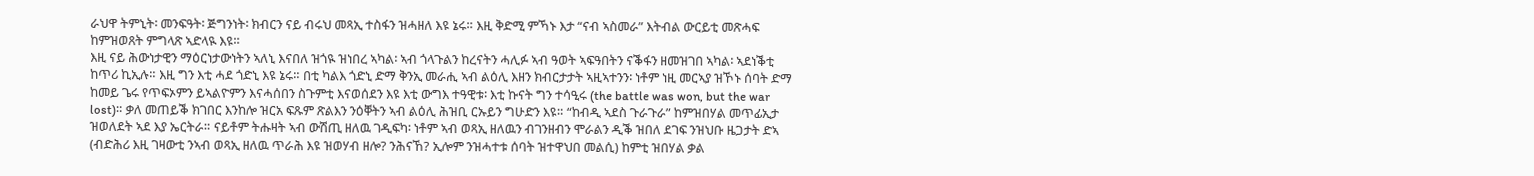ራህዋ ትምኒት፡ መንፍዓት፡ ጅግንነት፡ ክብርን ናይ ብሩህ መጻኢ ተስፋን ዝሓዘለ እዩ ኔሩ። እዚ ቅድሚ ምኻኑ እታ “ናብ ኣስመራ” እትብል ውርይቲ መጽሓፍ ከምዝወጸት ምግላጽ ኣድላዪ እዩ።
እዚ ናይ ሕውነታዊን ማዕርነታውነትን ኣለኒ እናበለ ዝጎዪ ዝነበረ ኣካል፡ ኣብ ጎላጉልን ከረናትን ሓሊፉ ኣብ ዓወት ኣፍዓበትን ናቕፋን ዘመዝገበ ኣካል፡ ኣደነቕቲ ከጥሪ ኪኢሉ። እዚ ግን እቲ ሓደ ጎድኒ እዩ ኔሩ። በቲ ካልእ ጎድኒ ድማ ቅንኢ መራሒ ኣብ ልዕሊ እዘን ክብርታታት ኣዚኣተንን፡ ነቶም ነዚ መርኣያ ዝኾኑ ሰባት ድማ ከመይ ጌሩ የጥፍኦምን ይኣልዮምን እናሓሰበን ስጉምቲ እናወሰደን እዩ እቲ ውግእ ተዓዊቱ፡ እቲ ኩናት ግን ተሳዒሩ (the battle was won, but the war lost)። ቃለ መጠይቕ ክገበር እንከሎ ዝርአ ፍጹም ጽልእን ንዕቐትን ኣብ ልዕሊ ሕዝቢ ርኡይን ግሁድን እዩ። “ከብዲ ኣደስ ጉራጉራ” ከምዝበሃል መጥፊኢታ ዝወለደት ኣደ እያ ኤርትራ። ናይቶም ትሑዛት ኣብ ውሽጢ ዘለዉ ገዲፍካ፡ ነቶም ኣብ ወጻኢ ዘለዉን ብገንዘብን ሞራልን ዲቕ ዝበለ ደገፍ ንዝህቡ ዜጋታት ድኣ (ብድሕሪ እዚ ገዛውቲ ንኣብ ወጻኢ ዘለዉ ጥራሕ እዩ ዝወሃብ ዘሎ? ንሕናኸ? ኢሎም ንዝሓተቱ ሰባት ዝተዋህበ መልሲ) ከምቲ ዝበሃል ቃል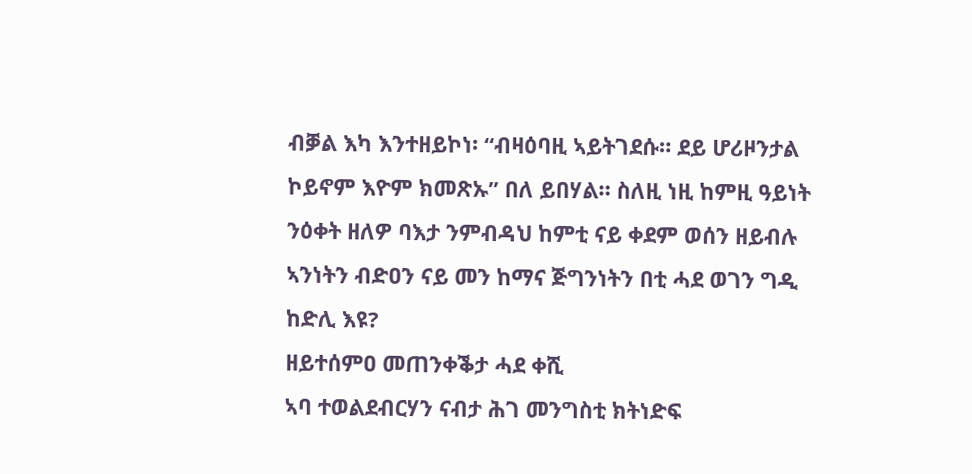ብቓል እካ እንተዘይኮነ፡ “ብዛዕባዚ ኣይትገደሱ። ደይ ሆሪዞንታል ኮይኖም እዮም ክመጽኡ” በለ ይበሃል። ስለዚ ነዚ ከምዚ ዓይነት ንዕቀት ዘለዎ ባእታ ንምብዳህ ከምቲ ናይ ቀደም ወሰን ዘይብሉ ኣንነትን ብድዐን ናይ መን ከማና ጅግንነትን በቲ ሓደ ወገን ግዲ ከድሊ እዩ?
ዘይተሰምዐ መጠንቀቕታ ሓደ ቀሺ
ኣባ ተወልደብርሃን ናብታ ሕገ መንግስቲ ክትነድፍ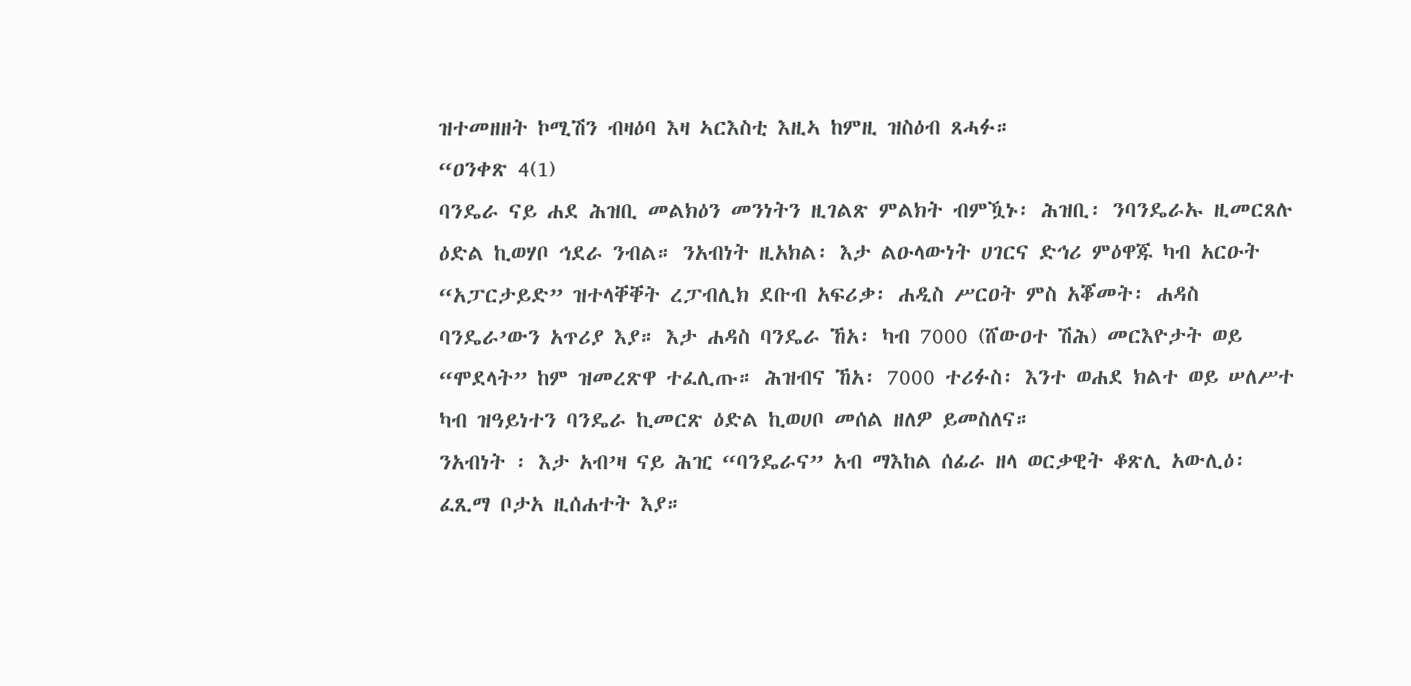ዝተመዘዘት ኮሚሽን ብዛዕባ እዛ ኣርእስቲ እዚኣ ከምዚ ዝስዕብ ጸሓፉ።
“ዐንቀጽ 4(1)
ባንዴራ ናይ ሐደ ሕዝቢ መልክዕን መንነትን ዚገልጽ ምልክት ብምዃኑ፡ ሕዝቢ፡ ንባንዴራኡ ዚመርጸሉ ዕድል ኪወሃቦ ኅደራ ንብል። ንአብነት ዚአክል፡ እታ ልዑላውነት ሀገርና ድኅሪ ምዕዋጁ ካብ አርዑት “አፓርታይድ” ዝተላቐቐት ረፓብሊክ ደቡብ አፍሪቃ፡ ሐዲስ ሥርዐት ምስ አቖመት፡ ሐዳስ ባንዴራ’ውን አጥሪያ እያ። እታ ሐዳስ ባንዴራ ኸአ፡ ካብ 7000 (ሸውዐተ ሽሕ) መርእዮታት ወይ “ሞደላት” ከም ዝመረጽዋ ተፈሊጡ። ሕዝብና ኸአ፡ 7000 ተሪፉስ፡ እንተ ወሐደ ክልተ ወይ ሠለሥተ ካብ ዝዓይነተን ባንዴራ ኪመርጽ ዕድል ኪወሀቦ መሰል ዘለዎ ይመስለና።
ንአብነት ፡ እታ አብ’ዛ ናይ ሕዢ “ባንዴራና” አብ ማእከል ሰፊራ ዘላ ወርቃዊት ቆጽሊ አውሊዕ፡ ፈጺማ ቦታአ ዚሰሐተት እያ።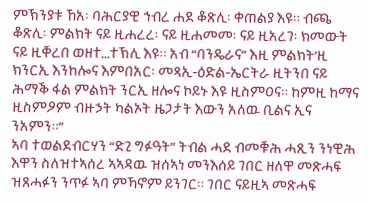ምኽንያቱ ኸአ፡ ባሕርያዊ ኅብረ ሐደ ቆጽሊ፡ ቀጠልያ እዩ። ብጫ ቆጽሊ፡ ምልክት ናይ ዚሐረረ፡ ናይ ዚሐመመ፡ ናይ ዚአረገ፡ ክመውት ናይ ዚቐረበ ወዘተ…ተኽሊ እዩ። አብ “ባንዴራና” እዚ ምልክት’ዚ ክንርኢ እንከሎና እምበአር፡ መጻኢ-ዕድል-ኤርትራ ዚትንበ ናይ ሕማቕ ፋል ምልክት ንርኢ ዘሎና ኮይኑ እዩ ዚስምዐና። ከምዚ ከማና ዚስምዖም ብዙኃት ካልኦት ዜጋታት እውን አለዉ ቢልና ኢና ንአምን።”
ኣባ ተወልደብርሃን “ድጊ ግፉዓት” ትብል ሓደ ብመቑሕ ሓጺን ንነዊሕ እዋን ስለዝተኣሰረ ኣኣዳዉ ዝሰኣነ መንእሰይ ገበር ዘለዋ መጽሓፍ ዝጸሓፉን ንጥፉ ኣባ ምኻኖም ይንገር። ገበር ናይዚኣ መጽሓፍ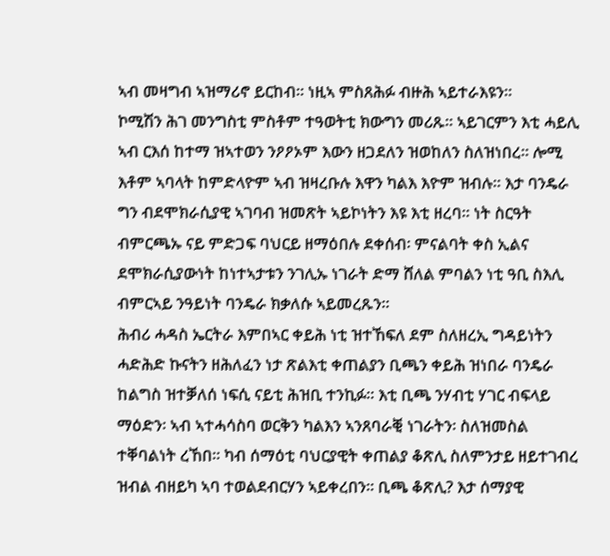ኣብ መዛግብ ኣዝማሪኖ ይርከብ። ነዚኣ ምስጸሕፉ ብዙሕ ኣይተራእዩን።
ኮሚሽን ሕገ መንግስቲ ምስቶም ተዓወትቲ ክውግን መሪጹ። ኣይገርምን እቲ ሓይሊ ኣብ ርእሰ ከተማ ዝኣተወን ንዖዖኦም እውን ዘጋደለን ዝወከለን ስለዝነበረ። ሎሚ እቶም ኣባላት ከምድላዮም ኣብ ዝዛረቡሉ እዋን ካልእ እዮም ዝብሉ። እታ ባንዴራ ግን ብደሞክራሲያዊ ኣገባብ ዝመጽት ኣይኮነትን እዩ እቲ ዘረባ። ነት ስርዓት ብምርጫኡ ናይ ምድጋፍ ባህርይ ዘማዕበሉ ደቀሰብ፡ ምናልባት ቀስ ኢልና ደሞክራሲያውነት ከነተኣታቱን ንገሊኡ ነገራት ድማ ሸለል ምባልን ነቲ ዓቢ ስእሊ ብምርኣይ ንዓይነት ባንዴራ ክቃለሱ ኣይመረጹን።
ሕብሪ ሓዳስ ኤርትራ እምበኣር ቀይሕ ነቲ ዝተኸፍለ ደም ስለዘረኢ ግዳይነትን ሓድሕድ ኩናትን ዘሕለፈን ነታ ጽልእቲ ቀጠልያን ቢጫን ቀይሕ ዝነበራ ባንዴራ ከልግስ ዝተቓለሰ ነፍሲ ናይቲ ሕዝቢ ተንኪፉ። እቲ ቢጫ ንሃብቲ ሃገር ብፍላይ ማዕድን፡ ኣብ ኣተሓሳስባ ወርቅን ካልእን ኣንጸባራቒ ነገራትን፡ ስለዝመስል ተቐባልነት ረኸበ። ካብ ሰማዕቲ ባህርያዊት ቀጠልያ ቆጽሊ ስለምንታይ ዘይተገብረ ዝብል ብዘይካ ኣባ ተወልደብርሃን ኣይቀረበን። ቢጫ ቆጽሊ? እታ ሰማያዊ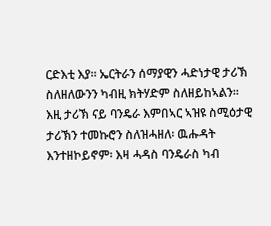ርድእቲ እያ። ኤርትራን ሰማያዊን ሓድነታዊ ታሪኽ ስለዘለውንን ካብዚ ክትሃድም ስለዘይከኣልን።
እዚ ታሪኽ ናይ ባንዴራ እምበኣር ኣዝዩ ስሚዕታዊ ታሪኽን ተመኩሮን ስለዝሓዘለ፡ ዉሑዳት እንተዘኮይኖም፡ እዛ ሓዳስ ባንዴራስ ካብ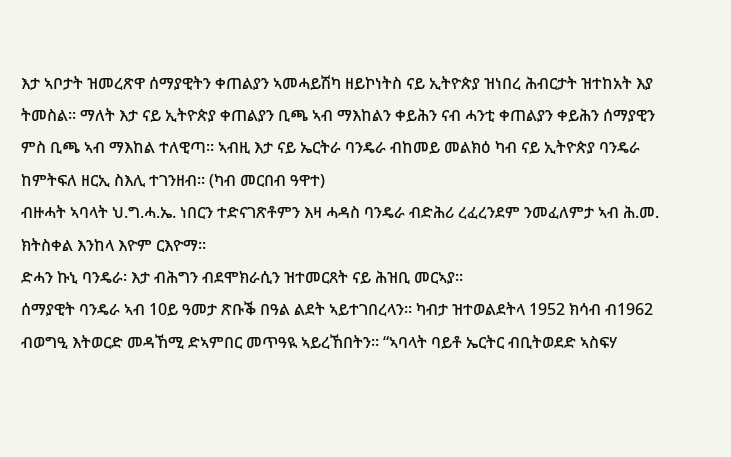እታ ኣቦታት ዝመረጽዋ ሰማያዊትን ቀጠልያን ኣመሓይሽካ ዘይኮነትስ ናይ ኢትዮጵያ ዝነበረ ሕብርታት ዝተከአት እያ ትመስል። ማለት እታ ናይ ኢትዮጵያ ቀጠልያን ቢጫ ኣብ ማእከልን ቀይሕን ናብ ሓንቲ ቀጠልያን ቀይሕን ሰማያዊን ምስ ቢጫ ኣብ ማእከል ተለዊጣ። ኣብዚ እታ ናይ ኤርትራ ባንዴራ ብከመይ መልክዕ ካብ ናይ ኢትዮጵያ ባንዴራ ከምትፍለ ዘርኢ ስእሊ ተገንዘብ። (ካብ መርበብ ዓዋተ)
ብዙሓት ኣባላት ህ.ግ.ሓ.ኤ. ነበርን ተድናገጽቶምን እዛ ሓዳስ ባንዴራ ብድሕሪ ረፈረንደም ንመፈለምታ ኣብ ሕ.መ. ክትስቀል እንከላ እዮም ርእዮማ።
ድሓን ኩኒ ባንዴራ፡ እታ ብሕግን ብደሞክራሲን ዝተመርጸት ናይ ሕዝቢ መርኣያ።
ሰማያዊት ባንዴራ ኣብ 10ይ ዓመታ ጽቡቕ በዓል ልደት ኣይተገበረላን። ካብታ ዝተወልደትላ 1952 ክሳብ ብ1962 ብወግዒ እትወርድ መዳኸሚ ድኣምበር መጥዓዪ ኣይረኸበትን። “ኣባላት ባይቶ ኤርትር ብቢትወደድ ኣስፍሃ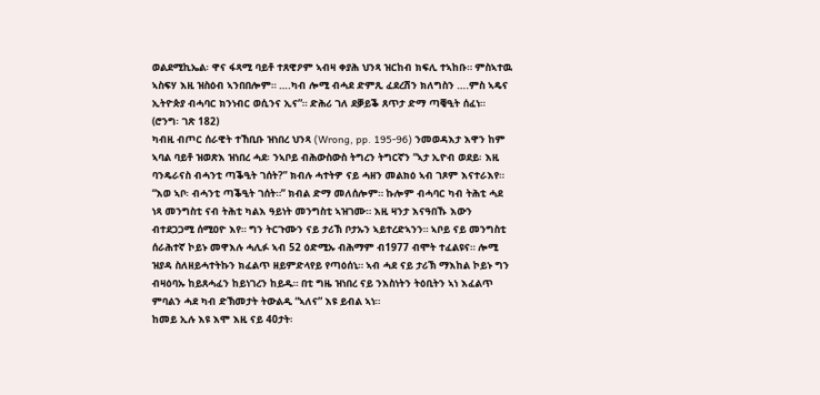ወልደሚኪኤል፡ ዋና ፋጻሚ ባይቶ ተጸዊዖም ኣብዛ ቀያሕ ህንጻ ዝርከብ ክፍሊ ተኣከቡ። ምስኣተዉ ኣስፍሃ እዚ ዝስዕብ ኣንበበሎም። ….ካብ ሎሚ ብሓደ ድምጺ ፈደረሽን ክለግስን ….ምስ ኣዴና ኢትዮጵያ ብሓባር ክንነብር ወሲንና ኢና”። ድሕሪ ገለ ደቓይቕ ጸጥታ ድማ ጣቒዒት ሰፈነ። (ሮንግ፡ ገጽ 182)
ካብዚ ብጦር ሰራዊት ተኸቢቡ ዝነበረ ህንጻ (Wrong, pp. 195-96) ንመወዳእታ እዋን ከም ኣባል ባይቶ ዝወጽእ ዝነበረ ሓደ፡ ንኣቦይ ብሕውስውስ ትግረን ትግርኛን “ኣታ ኢዮብ ወደይ፡ እዚ ባንዴራናስ ብሓንቲ ጣቕዒት ገሰት?” ክብሉ ሓተትዎ ናይ ሓዘን መልክዕ ኣብ ገጾም እናተራእየ። “እወ ኣቦ፡ ብሓንቲ ጣቕዒት ገሰት።” ክብል ድማ መለሰሎም። ኩሎም ብሓባር ካብ ትሕቲ ሓደ ነጻ መንግስቲ ናብ ትሕቲ ካልእ ዓይነት መንግስቲ ኣዝገሙ። እዚ ዛንታ እናዓበኹ እውን ብተደጋጋሚ ሰሚዐዮ እየ። ግን ትርጉሙን ናይ ታሪኽ ቦታኡን ኣይተረድኣንን። ኣቦይ ናይ መንግስቲ ሰራሕተኛ ኮይኑ መዋእሉ ሓሊፉ ኣብ 52 ዕድሚኡ ብሕማም ብ1977 ብሞት ተፈልዩና። ሎሚ ዝያዳ ስለዘይሓተትኩን ክፈልጥ ዘይምድላየይ የጣዕሰኒ። ኣብ ሓደ ናይ ታሪኽ ማእከል ኮይኑ ግን ብዛዕባኡ ከይጸሓፈን ከይነገረን ከይዱ። በቲ ግዜ ዝነበረ ናይ ንእስነትን ትዕቢትን ኣነ እፈልጥ ምባልን ሓደ ካብ ድኽመታት ትውልዲ “ኣለና” እዩ ይብል ኣነ።
ከመይ ኢሉ እዩ እሞ እዚ ናይ 40ታት፡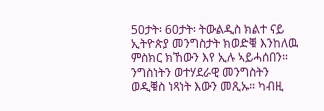50ታት፡ 60ታት፡ ትውልዲስ ክልተ ናይ ኢትዮጵያ መንግስታት ክወድቑ እንከለዉ ምስክር ክኸውን እየ ኢሉ ኣይሓሰበን። ንግስነትን ወተሃደራዊ መንግስትን ወዲቑስ ነጻነት እውን መጺኡ። ካብዚ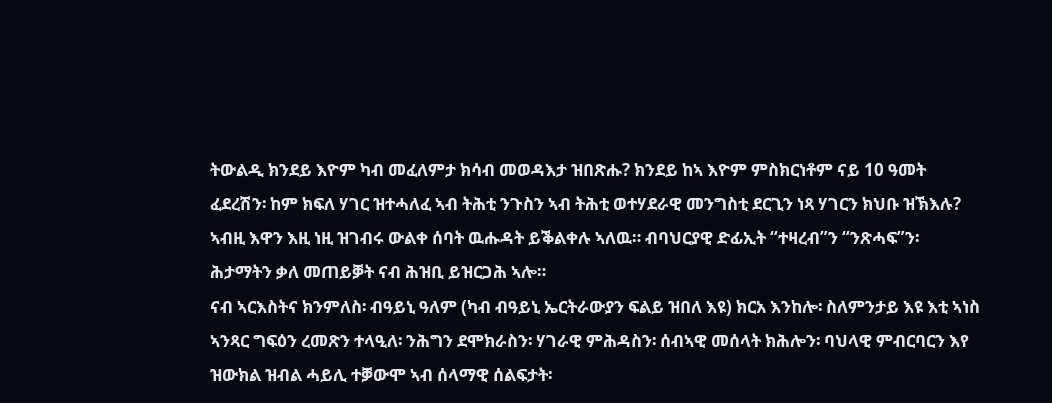ትውልዲ ክንደይ እዮም ካብ መፈለምታ ክሳብ መወዳእታ ዝበጽሑ? ክንደይ ከኣ እዮም ምስክርነቶም ናይ 10 ዓመት ፈደረሽን፡ ከም ክፍለ ሃገር ዝተሓለፈ ኣብ ትሕቲ ንጉስን ኣብ ትሕቲ ወተሃደራዊ መንግስቲ ደርጊን ነጻ ሃገርን ክህቡ ዝኽእሉ? ኣብዚ እዋን እዚ ነዚ ዝገብሩ ውልቀ ሰባት ዉሑዳት ይቕልቀሉ ኣለዉ። ብባህርያዊ ድፊኢት “ተዛረብ”ን “ንጽሓፍ”ን፡ ሕታማትን ቃለ መጠይቓት ናብ ሕዝቢ ይዝርጋሕ ኣሎ።
ናብ ኣርእስትና ክንምለስ፡ ብዓይኒ ዓለም (ካብ ብዓይኒ ኤርትራውያን ፍልይ ዝበለ እዩ) ክርአ እንከሎ፡ ስለምንታይ እዩ እቲ ኣነስ ኣንጻር ግፍዕን ረመጽን ተላዒለ፡ ንሕግን ደሞክራስን፡ ሃገራዊ ምሕዳስን፡ ሰብኣዊ መሰላት ክሕሎን፡ ባህላዊ ምብርባርን እየ ዝውክል ዝብል ሓይሊ ተቓውሞ ኣብ ሰላማዊ ሰልፍታት፡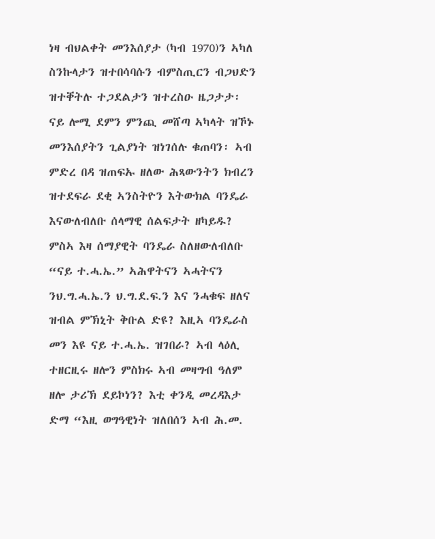ነዛ ብህልቀት መንእሰያታ (ካብ 1970)ን ኣካለ ስንኩላታን ዝተበሳባሱን ብምስጢርን ብጋህድን ዝተቐትሉ ተጋደልታን ዝተረስዑ ዜጋታታ፡ ናይ ሎሚ ደምን ምንጪ መሸጣ ኣካላት ዝኾኑ መንእሰያትን ጊልያነት ዝነገሰሉ ቁጠባን፡ ኣብ ምድረ በዳ ዝጠፍኡ ዘለው ሕጻውንትን ክብረን ዝተደፍራ ደቂ ኣንስትዮን እትውክል ባንዴራ እናውለብለቡ ሰላማዊ ሰልፍታት ዘካይዱ? ምስኣ እዛ ሰማያዊት ባንዴራ ስለዘውለብለቡ “ናይ ተ.ሓ.ኤ.” ኣሕዋትናን ኣሓትናን ንህ.ግ.ሓ.ኤ.ን ህ.ግ.ደ.ፍ.ን እና ንሓቁፍ ዘለና ዝብል ምኽኒት ቅቡል ድዩ? እዚኣ ባንዴራስ መን እዩ ናይ ተ.ሓ.ኤ. ዝገበራ? ኣብ ላዕሊ ተዘርዚሩ ዘሎን ምስክሩ ኣብ መዛግብ ዓለም ዘሎ ታሪኽ ደይኮነን? እቲ ቀንዲ መረዳእታ ድማ “እዚ ወግዓዊነት ዝለበሰን ኣብ ሕ.መ.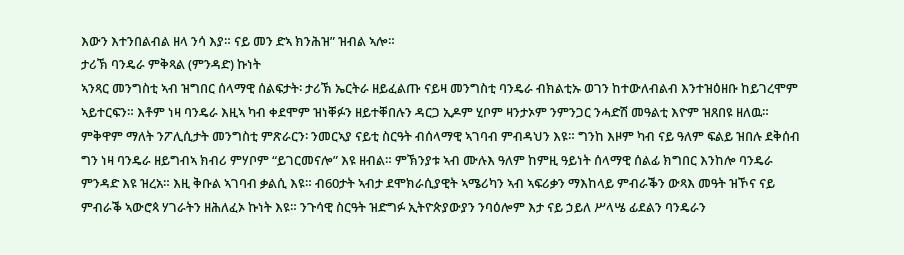እውን እተንበልብል ዘላ ንሳ እያ። ናይ መን ድኣ ክንሕዝ” ዝብል ኣሎ።
ታሪኽ ባንዴራ ምቅጻል (ምንዳድ) ኩነት
ኣንጻር መንግስቲ ኣብ ዝግበር ሰላማዊ ሰልፍታት፡ ታሪኽ ኤርትራ ዘይፈልጡ ናይዛ መንግስቲ ባንዴራ ብክልቲኡ ወገን ከተውለብልብ እንተዝዕዘቡ ከይገረሞም ኣይተርፍን። እቶም ነዛ ባንዴራ እዚኣ ካብ ቀደሞም ዝነቐፉን ዘይተቐበሉን ዳርጋ ኢዶም ሂቦም ዛንታኦም ንምንጋር ንሓድሽ መዓልቲ እዮም ዝጸበዩ ዘለዉ። ምቅዋም ማለት ንፖሊሲታት መንግስቲ ምጽራርን፡ ንመርኣያ ናይቲ ስርዓት ብሰላማዊ ኣገባብ ምብዳህን እዩ። ግንከ እዞም ካብ ናይ ዓለም ፍልይ ዝበሉ ደቅሰብ ግን ነዛ ባንዴራ ዘይግብኣ ክብሪ ምሃቦም “ይገርመናሎ” እዩ ዘብል። ምኽንያቱ ኣብ ሙሉእ ዓለም ከምዚ ዓይነት ሰላማዊ ሰልፊ ክግበር እንከሎ ባንዴራ ምንዳድ እዩ ዝረአ። እዚ ቅቡል ኣገባብ ቃልሲ እዩ። ብ60ታት ኣብታ ደሞክራሲያዊት ኣሜሪካን ኣብ ኣፍሪቃን ማእከላይ ምብራቕን ውጻእ መዓት ዝኾና ናይ ምብራቕ ኣውሮጳ ሃገራትን ዘሕለፈኦ ኩነት እዩ። ንጉሳዊ ስርዓት ዝድግፉ ኢትዮጵያውያን ንባዕሎም እታ ናይ ኃይለ ሥላሤ ፊደልን ባንዴራን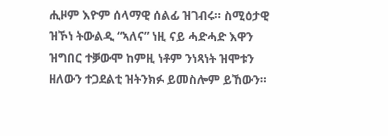ሒዞም እዮም ሰላማዊ ሰልፊ ዝገብሩ። ስሚዕታዊ ዝኾነ ትውልዲ “ኣለና” ነዚ ናይ ሓድሓድ እዋን ዝግበር ተቓውሞ ከምዚ ነቶም ንነጻነት ዝሞቱን ዘለውን ተጋደልቲ ዝትንክፉ ይመስሎም ይኸውን።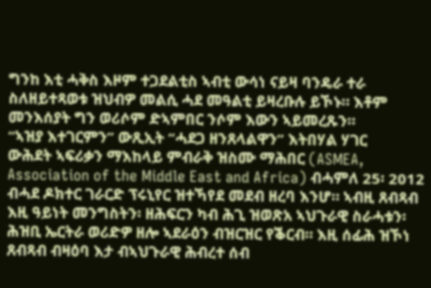ግንከ እቲ ሓቅስ እዞም ተጋደልቲስ ኣብቲ ውሳነ ናይዛ ባንዴራ ተራ ስለዘይተጻወቱ ዝህብዎ መልሲ ሓደ መዓልቲ ይዛረቡሉ ይኾኑ። እቶም መንእሰያት ግን ወሪሶም ድኣምበር ንሶም እውን ኣይመረጹን።
“ኣዝያ እተገርምን” ውጺኢት “ሓደጋ ዘንጸላልዋን” እትበሃል ሃገር
ውሕደት ኣፍሪቃን ማእከላይ ምብራቅ ዝስሙ ማሕበር (ASMEA, Association of the Middle East and Africa) ብሓምለ 25፡ 2012 ብሓደ ዶክተር ገራርድ ፕሩኒየር ዝተኻየደ መደብ ዘረባ እንሆ። ኣብዚ ጸብጻብ እዚ ዓይነት መንግስትን፡ ዘሕፍርን ካብ ሕጊ ዝወጽአ ኣህጉራዊ ስራሓቱን፡ ሕዝቢ ኤርትራ ወሪድዎ ዘሎ ኣደራዕን ብዝርዝር የቕርብ። እዚ ሰፊሕ ዝኾነ ጸብጻብ ብዛዕባ እታ ብኣህጉራዊ ሕብረተ ሰብ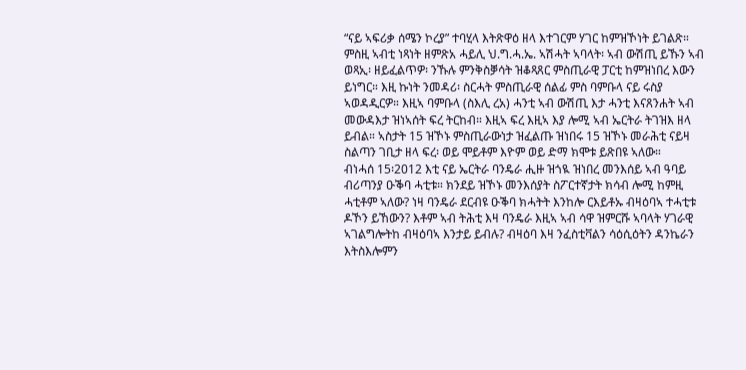“ናይ ኣፍሪቃ ሰሜን ኮረያ” ተባሂላ እትጽዋዕ ዘላ እተገርም ሃገር ከምዝኾነት ይገልጽ። ምስዚ ኣብቲ ነጻነት ዘምጽአ ሓይሊ ህ.ግ.ሓ.ኤ. ኣሽሓት ኣባላት፡ ኣብ ውሽጢ ይኹን ኣብ ወጻኢ፡ ዘይፈልጥዎ፡ ንኹሉ ምንቅስቓሳት ዝቆጻጸር ምስጢራዊ ፓርቲ ከምዝነበረ እውን ይነግር። እዚ ኩነት ንመዳሪ፡ ስርሓት ምስጢራዊ ሰልፊ ምስ ባምቡላ ናይ ሩስያ ኣወዳዲርዎ። እዚኣ ባምቡላ (ስእሊ ረአ) ሓንቲ ኣብ ውሽጢ እታ ሓንቲ እናጸንሐት ኣብ መውዳእታ ዝነኣሰት ፍረ ትርከብ። እዚኣ ፍረ እዚኣ እያ ሎሚ ኣብ ኤርትራ ትገዝእ ዘላ ይብል። ኣስታት 15 ዝኾኑ ምስጢራውነታ ዝፈልጡ ዝነበሩ 15 ዝኾኑ መራሕቲ ናይዛ ስልጣን ገቢታ ዘላ ፍረ፡ ወይ ሞይቶም እዮም ወይ ድማ ክሞቱ ይጽበዩ ኣለው።
ብነሓሰ 15፡2012 እቲ ናይ ኤርትራ ባንዴራ ሒዙ ዝጎዪ ዝነበረ መንእሰይ ኣብ ዓባይ ብሪጣንያ ዑቕባ ሓቲቱ። ክንደይ ዝኾኑ መንእሰያት ስፖርተኛታት ክሳብ ሎሚ ከምዚ ሓቲቶም ኣለው? ነዛ ባንዴራ ደርብዩ ዑቕባ ክሓትት እንከሎ ርእይቶኡ ብዛዕባኣ ተሓቲቱ ዶኾን ይኸውን? እቶም ኣብ ትሕቲ እዛ ባንዴራ እዚኣ ኣብ ሳዋ ዝምርሹ ኣባላት ሃገራዊ ኣገልግሎትከ ብዛዕባኣ እንታይ ይብሉ? ብዛዕባ እዛ ንፈስቲቫልን ሳዕሲዕትን ዳንኬራን እትስእሎምን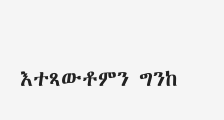እተጻውቶምን ግንከ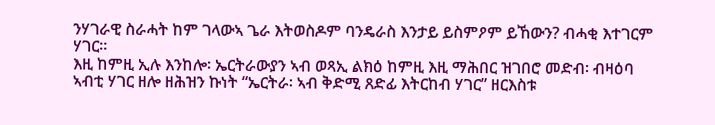ንሃገራዊ ስራሓት ከም ገላውኣ ጌራ እትወስዶም ባንዴራስ እንታይ ይስምዖም ይኸውን? ብሓቂ እተገርም ሃገር።
እዚ ከምዚ ኢሉ እንከሎ፡ ኤርትራውያን ኣብ ወጻኢ ልክዕ ከምዚ እዚ ማሕበር ዝገበሮ መድብ፡ ብዛዕባ ኣብቲ ሃገር ዘሎ ዘሕዝን ኩነት “ኤርትራ፡ ኣብ ቅድሚ ጸድፊ እትርከብ ሃገር” ዘርእስቱ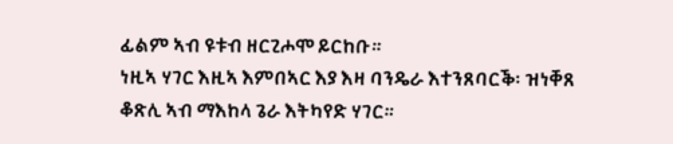ፊልም ኣብ ዩቱብ ዘርጊሖሞ ይርከቡ።
ነዚኣ ሃገር እዚኣ እምበኣር እያ እዛ ባንዴራ እተንጸባርቕ፡ ዝነቐጸ ቆጽሊ ኣብ ማእከላ ጌራ እትካየድ ሃገር።